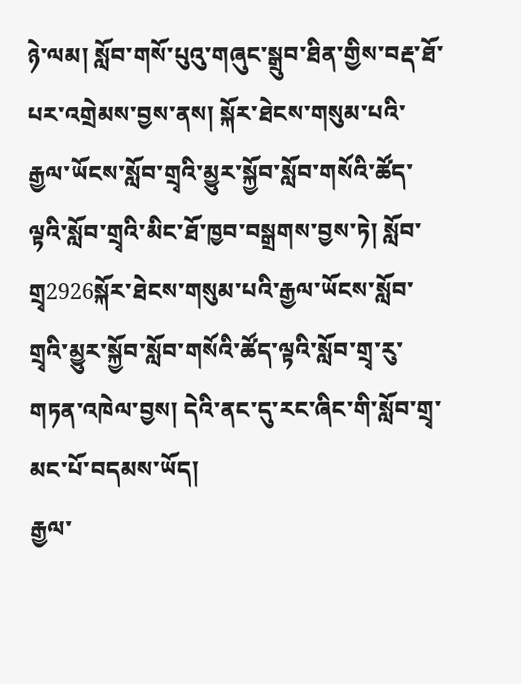ཉེ་ལམ། སློབ་གསོ་པུའུ་གཞུང་སྒྲུབ་ཐིན་གྱིས་བརྡ་ཐོ་པར་འགྲེམས་བྱས་ནས། སྐོར་ཐེངས་གསུམ་པའི་རྒྱལ་ཡོངས་སློབ་གྲྭའི་མྱུར་སྐྱོབ་སློབ་གསོའི་ཚོད་ལྟའི་སློབ་གྲྭའི་མིང་ཐོ་ཁྱབ་བསྒྲགས་བྱས་ཏེ། སློབ་གྲྭ2926སྐོར་ཐེངས་གསུམ་པའི་རྒྱལ་ཡོངས་སློབ་གྲྭའི་མྱུར་སྐྱོབ་སློབ་གསོའི་ཚོད་ལྟའི་སློབ་གྲྭ་རུ་གཏན་འཁེལ་བྱས། དེའི་ནང་དུ་རང་ཞིང་གི་སློབ་གྲྭ་མང་པོ་བདམས་ཡོད།
རྒྱལ་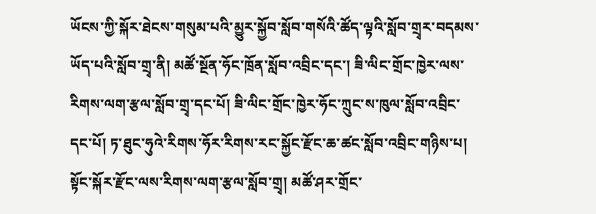ཡོངས་ཀྱི་སྐོར་ཐེངས་གསུམ་པའི་མྱུར་སྐྱོབ་སློབ་གསོའི་ཚོད་ལྟའི་སློབ་གྲྭར་བདམས་ཡོད་པའི་སློབ་གྲྭ་ནི། མཚོ་སྔོན་ཧོང་ཁྲོན་སློབ་འབྲིང་དང་། ཟི་ལིང་གྲོང་ཁྱེར་ལས་རིགས་ལག་རྩལ་སློབ་གྲྭ་དང་པོ། ཟི་ལིང་གྲོང་ཁྱེར་ཧོང་ཀྲུང་ས་ཁུལ་སློབ་འབྲིང་དང་པོ། ཏ་ཐུང་ཧུའེ་རིགས་ཧོར་རིགས་རང་སྐྱོང་རྫོང་ཆ་ཚང་སློབ་འབྲིང་གཉིས་པ། སྟོང་སྐོར་རྫོང་ལས་རིགས་ལག་རྩལ་སློབ་གྲྭ། མཚོ་ཤར་གྲོང་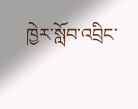ཁྱེར་སློབ་འབྲིང་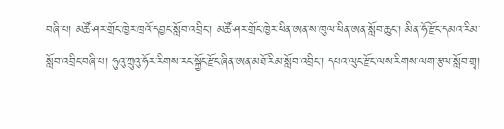བཞི་པ། མཚོ་ཤར་གྲོང་ཁྱེར་ཁྲའོ་དབྱང་སློབ་འབྲིང་། མཚོ་ཤར་གྲོང་ཁྱེར་ཕིན་ཨན་ས་ཁུལ་ཕིན་ཨན་སློབ་ཆུང་། མིན་ཧོ་རྫོང་དམའ་རིམ་སློབ་འབྲིང་བཞི་པ། ཧུའུ་ཀྲུའུ་ཧོར་རིགས་རང་སྐྱོང་རྫོང་ཞིན་ཨན་མཐོ་རིམ་སློབ་འབྲིང་། དཔའ་ལུང་རྫོང་ལས་རིགས་ལག་རྩལ་སློབ་གྲྭ།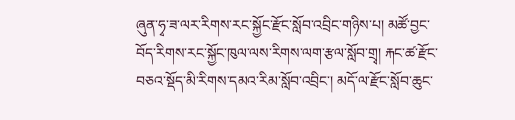ཞུན་ཧྭ་ཟ་ལར་རིགས་རང་སྐྱོང་རྫོང་སློབ་འབྲིང་གཉིས་པ། མཚོ་བྱང་བོད་རིགས་རང་སྐྱོང་ཁུལ་ལས་རིགས་ལག་རྩལ་སློབ་གྲྭ། རྐང་ཚ་རྫོང་བཅའ་སྡོད་མི་རིགས་དམའ་རིམ་སློབ་འབྲིང་། མདོ་ལ་རྫོང་སློབ་ཆུང་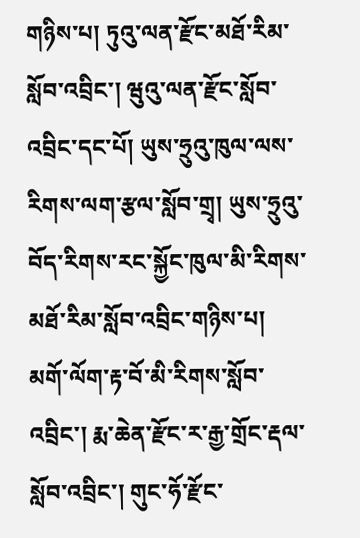གཉིས་པ། ཏུའུ་ལན་རྫོང་མཐོ་རིམ་སློབ་འབྲིང་། ཝུའུ་ལན་རྫོང་སློབ་འབྲིང་དང་པོ། ཡུས་ཧྲུའུ་ཁུལ་ལས་རིགས་ལག་རྩལ་སློབ་གྲྭ། ཡུས་ཧྲུའུ་བོད་རིགས་རང་སྐྱོང་ཁུལ་མི་རིགས་མཐོ་རིམ་སློབ་འབྲིང་གཉིས་པ། མགོ་ལོག་རྟ་བོ་མི་རིགས་སློབ་འབྲིང་། རྨ་ཆེན་རྫོང་ར་རྒྱ་གྲོང་རྡལ་སློབ་འབྲིང་། གུང་ཧོ་རྫོང་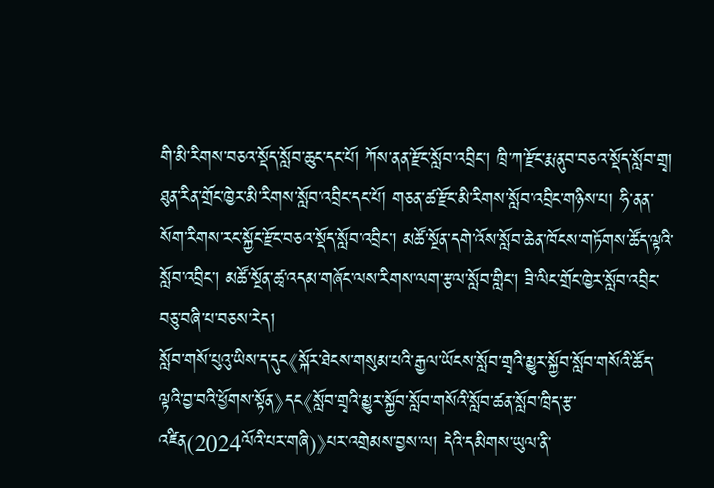གི་མི་རིགས་བཅའ་སྡོད་སློབ་ཆུང་དང་པོ། ཀོས་ནན་རྫོང་སློབ་འབྲིང་། ཁྲི་ཀ་རྫོང་རྨ་ནུབ་བཅའ་སྡོད་སློབ་གྲྭ། ཐུན་རིན་གྲོང་ཁྱེར་མི་རིགས་སློབ་འབྲིང་དང་པོ། གཅན་ཚ་རྫོང་མི་རིགས་སློབ་འབྲིང་གཉིས་པ། ཧི་ནན་སོག་རིགས་རང་སྐྱོང་རྫོང་བཅའ་སྡོད་སློབ་འབྲིང་། མཚོ་སྔོན་དགེ་འོས་སློབ་ཆེན་ཁོངས་གཏོགས་ཚོད་ལྟའི་སློབ་འབྲིང་། མཚོ་སྔོན་ཚྭ་འདམ་གཞོང་ལས་རིགས་ལག་རྩལ་སློབ་གླིང་། ཟི་ལིང་གྲོང་ཁྱེར་སློབ་འབྲིང་བཅུ་བཞི་པ་བཅས་རེད།
སློབ་གསོ་པུའུ་ཡིས་ད་དུང《སྐོར་ཐེངས་གསུམ་པའི་རྒྱལ་ཡོངས་སློབ་གྲྭའི་མྱུར་སྐྱོབ་སློབ་གསོའི་ཚོད་ལྟའི་བྱ་བའི་ཕྱོགས་སྟོན》དང《སློབ་གྲྭའི་མྱུར་སྐྱོབ་སློབ་གསོའི་སློབ་ཚན་སློབ་ཁྲིད་རྩ་འཛིན(2024ལོའི་པར་གཞི)》པར་འགྲེམས་བྱས་ལ། དེའི་དམིགས་ཡུལ་ནི་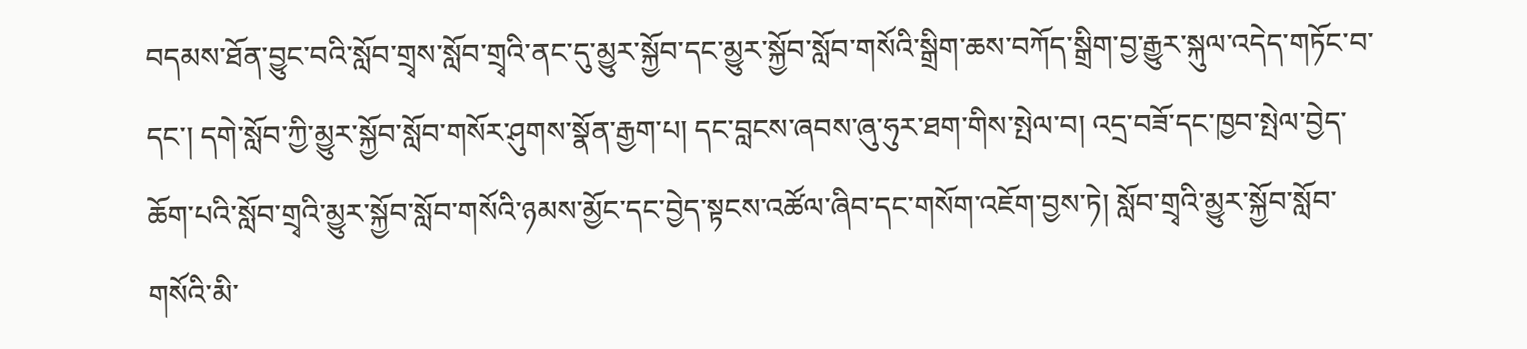བདམས་ཐོན་བྱུང་བའི་སློབ་གྲྭས་སློབ་གྲྭའི་ནང་དུ་མྱུར་སྐྱོབ་དང་མྱུར་སྐྱོབ་སློབ་གསོའི་སྒྲིག་ཆས་བཀོད་སྒྲིག་བྱ་རྒྱུར་སྐུལ་འདེད་གཏོང་བ་དང་། དགེ་སློབ་ཀྱི་མྱུར་སྐྱོབ་སློབ་གསོར་ཤུགས་སྣོན་རྒྱག་པ། དང་བླངས་ཞབས་ཞུ་ཧུར་ཐག་གིས་སྤེལ་བ། འདྲ་བཟོ་དང་ཁྱབ་སྤེལ་བྱེད་ཆོག་པའི་སློབ་གྲྭའི་མྱུར་སྐྱོབ་སློབ་གསོའི་ཉམས་མྱོང་དང་བྱེད་སྟངས་འཚོལ་ཞིབ་དང་གསོག་འཇོག་བྱས་ཏེ། སློབ་གྲྭའི་མྱུར་སྐྱོབ་སློབ་གསོའི་མི་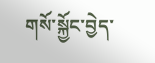གསོ་སྐྱོང་བྱེད་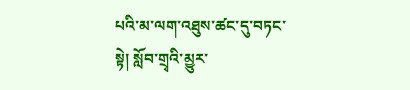པའི་མ་ལག་འཐུས་ཚང་དུ་བཏང་སྟེ། སློབ་གྲྭའི་མྱུར་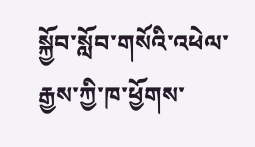སྐྱོབ་སློབ་གསོའི་འཕེལ་རྒྱས་ཀྱི་ཁ་ཕྱོགས་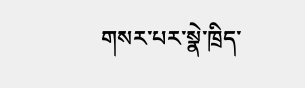གསར་པར་སྣེ་ཁྲིད་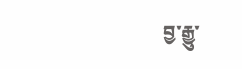བྱ་རྒྱུ་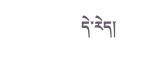དེ་རེད།